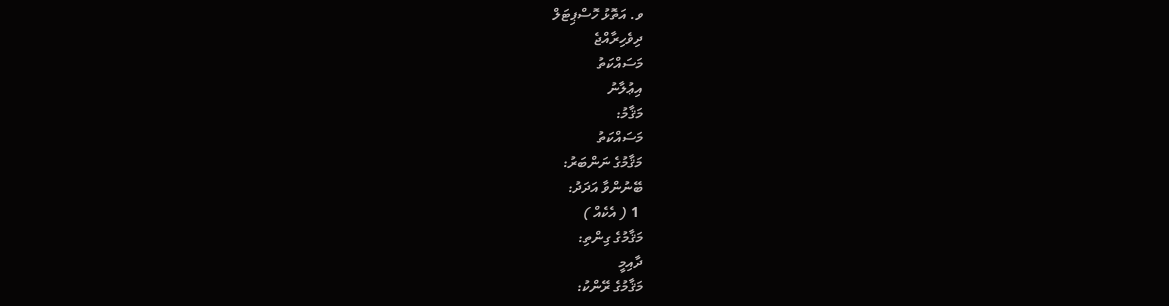ވ. އަތޮޅު ހޮސްޕިޓަލް
ދިވެހިރާއްޖެ
މަސައްކަތު
އިޢުލާނު
މަޤާމު:
މަސައްކަތު
މަޤާމުގެ ނަންބަރު:
ބޭނުންވާ އަދަދު:
 1 ( އެކެއް )
މަޤާމުގެ ގިންތި:
ދާއިމީ
މަޤާމުގެ ރޭންކު: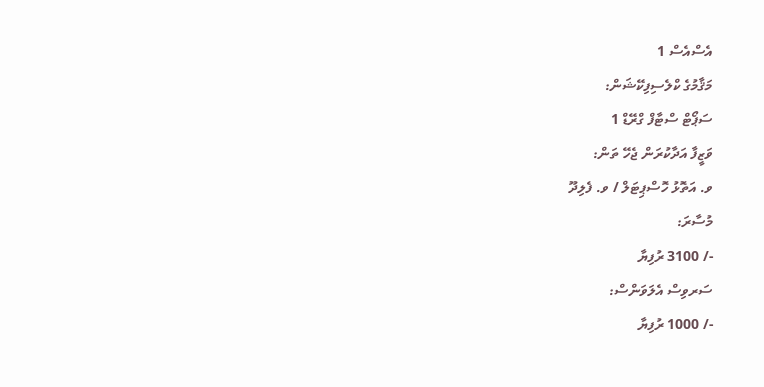އެސްއެސް 1
މަޤާމުގެ ކްލެސިފިކޭޝަން:
ސަޕޯޓް ސްޓާފް ގްރޭޑް 1
ވަޒީފާ އަދާކުރަން ޖެހޭ ތަން:
ވ. އަތޮޅު ހޮސްޕިޓަލް / ވ. ފެލިދޫ
މުސާރަ:
-/ 3100 ރުފިޔާ
ސަރވިސް އެލަވަންސް:
-/ 1000 ރުފިޔާ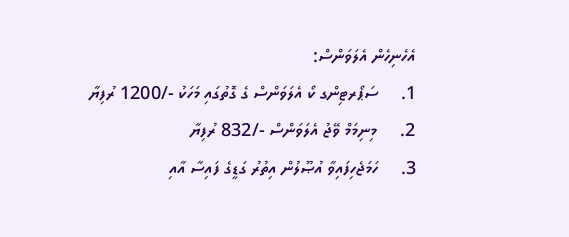އެހެނިހެން އެލަވަންސް:
1.     ސަޕޯރޓިންގ ކޯ އެލަވަންސް ގެ ގޮތުގައި މަހަކު -/1200 ރުފިޔާ
2.     މިނިމަމް ވޭޖު އެލަވަންސް -/832 ރުފިޔާ
3.     ހަމަޖެހިފައިވާ އުޞޫލުން އިތުރު ގަޑީގެ ފައިސާ އާއި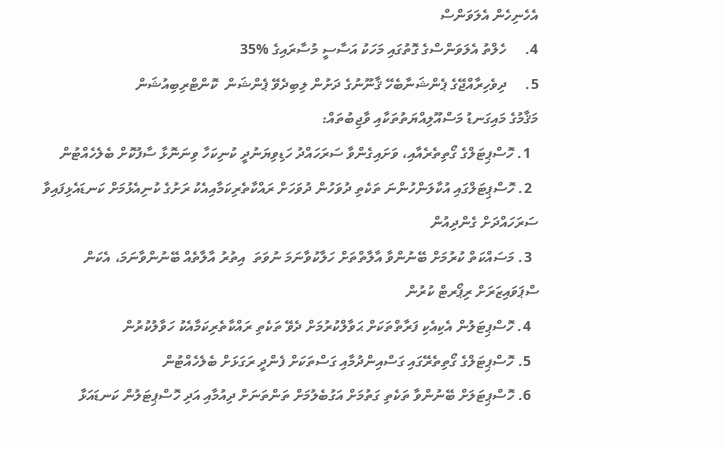އެހެނިހެން އެލަވަންސް
4.     ހެލްތު އެލަވަންސްގެ ގޮތުގައި މަހަކު އަސާސީ މުސާރައިގެ %35
5.     ދިވެހިރާއްޖޭގެ ޕެންޝަނާބެހޭ ޤާނޫނުގެ ދަށުން ލިބިދެވޭ ޕެންޝަން  ކޮންޓްރިބިއުޝަން
މަޤާމުގެ މައިގަނޑު މަސްއޫލިއްޔަތުތަކާއި ވާޖިބުތައް:
  1. ހޮސްޕިޓަލްގެ ގޯތިތެރެއާއި، ވަށައިގެންވާ ސަރަހައްދު ހަޑިވިޔަނުދީ ކުނިކަހާ ވިނަނޮޅާ ސާފުކޮށް ބެލެހެއްޓުން
  2. ހޮސްޕިޓަލްގައި އުކާލަންހުންނަ ތަކެތި ދުވަހުން ދުވަހަށް ރައްކާތެރިކަމާއިއެކު ރަށުގެ ކުނިއެޅުމަށް ކަނޑައެޅިފައިވާ ސަރަހައްދަށް ގެންދިއުން
  3. މަސައްކަތް ކުރުމަށް ބޭނުންވާ އާލާތްތަށް ހަލާކުވާނަމަ ނުވަތަ  އިތުރު އާލާތެއް ބޭނުންވާނަމަ، އެކަން ސްޕަވައިޒަރަށް ރިޕޯރޓް ކުރުން
  4. ހޮސްޕިޓަލުން އެކިއެކި ފަރާތްތަކަށް ޙަވާލްކުރުމަށް ދެވޭ ތަކެތި ރައްކާތެރިކަމާއެކު ހަވާލުކުރުން
  5. ހޮސްޕިޓަލްގެ ގޯތިތެރޭގައި ގަސްއިންދުމާއި ގަސްތަކަށް ފެންދީ ރަގަޅަށް ބެލެހެއްޓުން
  6. ހޮސްޕިޓަލަށް ބޭނުންވާ ތަކެތި ގަތުމަށް އަގުބެލުމަށް ތަންތަނަށް ދިއުމާއި އަދި ހޮސްޕިޓަލުން ކަނޑައަޅާ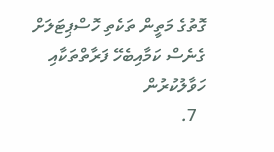ގޮތުގެ މަތީން ތަކެތި ހޮސްޕިޓަލަށް ގެނެސް ކަމާއިބެހޭ ފަރާތްތަކާއި ހަވާލުކުރުން
  7.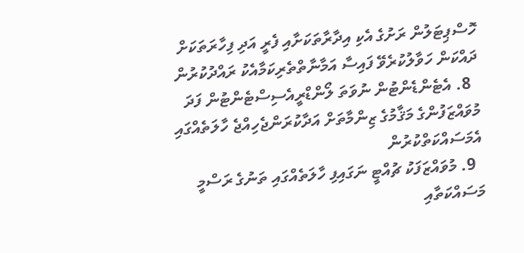ހޮސްޕިޓަލުން ރަށުގެ އެކި އިދާރާތަކަށާއި ފެރީ އަދި ފިހާރަތަކަށް ދައްކަން ހަވާލުކުރެވޭ ފައިސާ އަމާނާތްތެރިކަމާއެކު ރައްދުކުރުން
  8. އެޓެންޑެންޓުން ނުވަތަ ލޯންޑްރީއެސިސްޓެންޓުން ފަދަ މުވައްޒަފުންގެ މަޤާމުގެ ޒިންމާތަށް އަދާކުރަންޖެހިއްޖެ ހާލަތެއްގައި އެމަސައްކަތްކުރުން
  9. މުވައްޒަފަކު ޗުއްޓީ ނަގައިފި ހާލަތެއްގައި ތަނުގެ ރަސްމީ މަސައްކަތާއި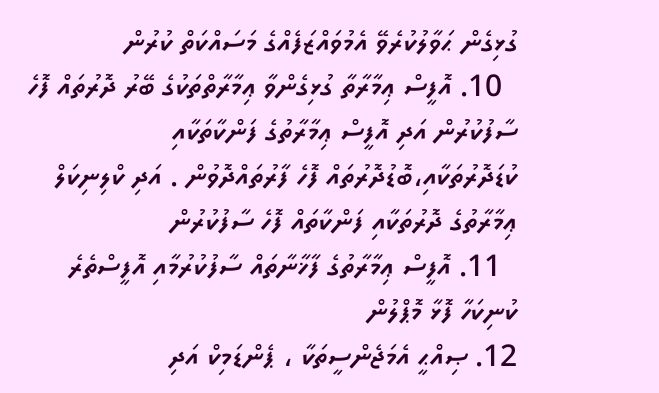ގުޅިގެން ޙަވާލުކުރެވޭ އެމުވައްޒަފެއްގެ މަސައްކަތް ކުރުން
  10. އޮފީސް ޢިމާރާތާ ގުޅިގެންވާ ޢިމާރާތްތަކުގެ ބޭރު ދޮރުތައް ފޮހެ ސާފުކުރުން އަދި އޮފީސް ޢިމާރާތުގެ ފަންކާތަކާއި ކުޑަދޮރުތަކާއި،ބޮޑުދޮރުތައް ފޮހެ ފާރުތައްދޮވުން . އަދި ކްލިނިކަލް ޢިމާރާތުގެ ދޮރުތަކާއި ފަންކާތައް ފޮހެ ސާފުކުރުން
  11. އޮފީސް ޢިމާރާތުގެ ފާޚާނާތައް ސާފުކުރުމާއި އޮފީސްތެރެ ކުނިކަހާ ފޮޅާ މޮޕްލުން
12. ޞިއްޙީ އެމަޖެންސީތަކާ ، ޕެންޑަމިކް އަދި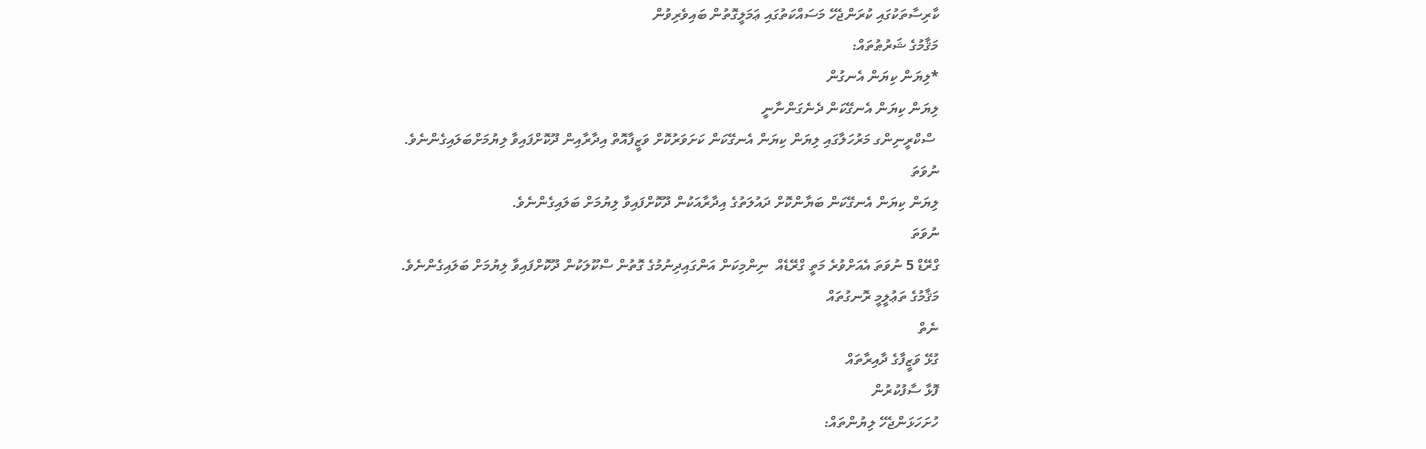ކާރިސާތަކުގައި ކުރަންޖެހޭ މަސައްކަތުގައި ޢަމަލީގޮތުން ބައިވެރިވުން
މަޤާމުގެ ޝަރުޠުތައް:
*ލިޔަން ކިޔަން އެނގުން
ލިޔަން ކިޔަން އެނގޭކަން ދެނެގަންނާނީ
 ސްކްރީނިންގ މަރުހަލާގައި ލިޔަން ކިޔަން އެނގޭކަން ކަށަވަރުކޮށް ވަޒީފާއޮތް އިދާރާއިން ދޫކޮށްފައިވާ ލިޔުމަށްބަލައިގެންނެވެ.
ނުވަތަ
ލިޔަން ކިޔަން އެނގޭކަން ބަޔާންކޮށް ދައުލަތުގެ އިދާރާއަކުން ދޫކޮށްފައިވާ ލިޔުމަށް ބަލައިގެންނެވެ.
ނުވަތަ
ގްރޭޑް 5 ނުވަތަ އެއަށްވުރެ މަތީ ގްރޭޑެއް  ނިންމިކަން އަންގައިދިނުމުގެ ގޮތުން ސްކޫލަކުން ދޫކޮށްފައިވާ ލިޔުމަށް ބަލައިގެންނެވެ.
މަޤާމުގެ ތަޢުލީމީ ރޮނގުތައް
ނެތް
ގުޅޭ ވަޒީފާގެ ދާއިރާތައް
ފޮޅާ ސާފުކުރުން
ހުށަހަޅަންޖެހޭ ލިޔުންތައް: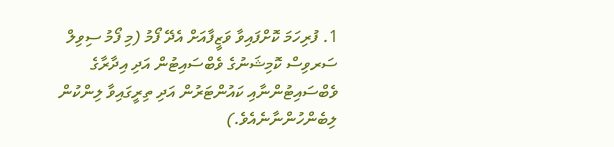1. ފުރިހަމަ ކޮށްފައިވާ ވަޒީފާއަށް އެދޭ ފޯމު (މި ފޯމު ސިވިލް ސަރވިސް ކޮމިޝަނުގެ ވެބްސައިޓުން އަދި އިދާރާގެ ވެބްސައިޓުންނާއި ކައުންޓަރުން އަދި ތިރީގައިވާ ލިންކުން ލިބެންހުންނާނެއެވެ.)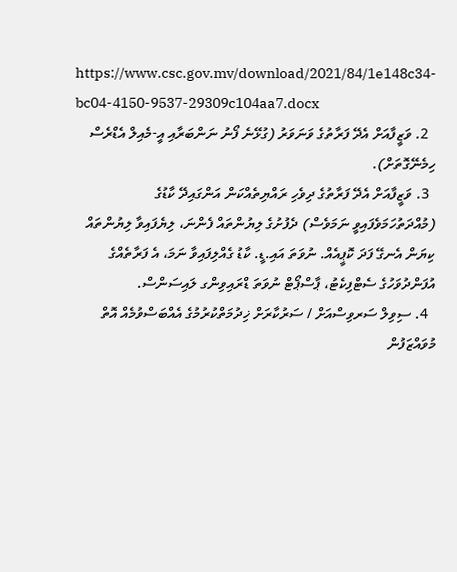https://www.csc.gov.mv/download/2021/84/1e148c34-bc04-4150-9537-29309c104aa7.docx
  2. ވަޒީފާއަށް އެދޭ ފަރާތުގެ ވަނަވަރު (ގުޅޭނެ ފޯނު ނަންބަރާއި އީ-މެއިލް އެޑްރެސް ހިމެނޭގޮތަށް).
  3. ވަޒީފާއަށް އެދޭ ފަރާތުގެ ދިވެހި ރައްޔިތެއްކަން އަންގައިދޭ ކާޑުގެ (މުއްދަތުހަމަވެފައިވީ ނަމަވެސް) ދެފުށުގެ ލިޔުންތައް ފެންނަ، ލިޔެފައިވާ ލިޔުންތައް ކިޔަން އެނގޭ ފަދަ ކޮޕީއެއް. ނުވަތަ އައި.ޑީ. ކާޑު ގެއްލިފައިވާ ނަމަ، އެ ފަރާތެއްގެ އުފަންދުވަހުގެ ސެޓްފިކެޓު، ޕާސްޕޯޓް ނުވަތަ ޑްރައިވިންގ ލައިސަންސް.
  4. ސިވިލް ސަރވިސްއަށް / ސަރުކާރަށް ޚިދުމަތްކުރުމުގެ އެއްބަސްވުމެއް އޮތް މުވައްޒަފުން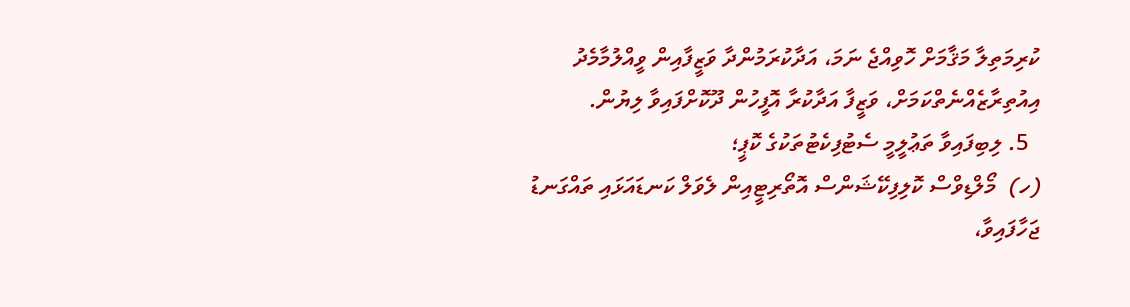ކުރިމަތިލާ މަޤާމަށް ހޮވިއްޖެ ނަމަ، އަދާކުރަމުންދާ ވަޒީފާއިން ވީއްލުމާމެދު އިއުތިރާޒެއްނެތްކަމަށް، ވަޒީފާ އަދާކުރާ އޮފީހުން ދޫކޮށްފައިވާ ލިޔުން.
  5. ލިބިފައިވާ ތަޢުލީމީ ސެޓުފިކެޓުތަކުގެ ކޮޕީ؛
(ހ)  މޯލްޑިވްސް ކޮލިފިކޭޝަންސް އޮތޯރިޓީއިން ލެވަލް ކަނޑައަޅައި ތައްގަނޑު ޖަހާފައިވާ،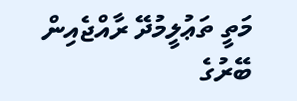މަތީ ތަޢުލީމުދޭ ރާއްޖެއިން ބޭރުގެ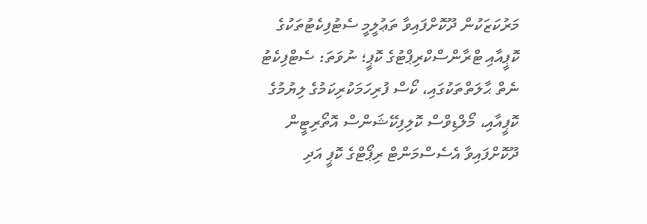މަރުކަޒަކުން ދޫކޮށްފައިވާ ތަޢުލީމީ ސެޓުފިކެޓުތަކުގެ ކޮޕީއާއި ޓްރާންސްކްރިޕްޓުގެ ކޮޕީ؛ ނުވަތަ: ސެޓްފިކެޓު ނެތް ޙާލަތްތަކުގައި، ކޯސް ފުރިހަމަކުރިކަމުގެ ލިޔުމުގެ ކޮޕީއާއި، މޯލްޑިވްސް ކޮލިފިކޭޝަންސް އޮތޯރިޓީން ދޫކޮށްފައިވާ އެސެސްމަންޓް ރިޕޯޓްގެ ކޮޕީ އަދި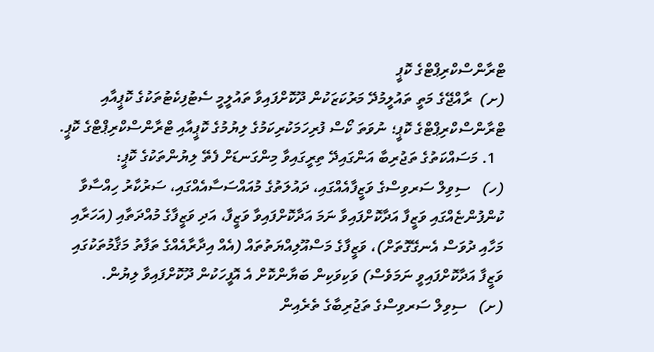ޓްރާންސްކްރިޕްޓްގެ ކޮޕީ
(ށ)  ރާއްޖޭގެ މަތީ ތައުލީމުދޭ މަރުކަޒަކުން ދޫކޮށްފައިވާ ތައުލީމީ ސެޓުފިކެޓުތަކުގެ ކޮޕީއާއި ޓްރާންސްކްރިޕްޓްގެ ކޮޕީ؛ ނުވަތަ ކޯސް ފުރިހަމަކުރިކަމުގެ ލިޔުމުގެ ކޮޕީއާއި ޓްރާންސްކްރިޕްޓްގެ ކޮޕީ.
  1. މަސައްކަތުގެ ތަޖުރިބާ އަންގައިދޭ ތިރީގައިވާ މިންގަނޑަށް ފެތޭ ލިޔުންތަކުގެ ކޮޕީ:
(ހ)   ސިވިލް ސަރވިސްގެ ވަޒީފާއެއްގައި، ދައުލަތުގެ މުއައްސަސާއެއްގައި، ސަރުކާރު ހިއްސާވާ ކުންފުންޏެއްގައި ވަޒީފާ އަދާކޮށްފައިވާ ނަމަ އަދާކޮށްފައިވާ ވަޒީފާ، އަދި ވަޒީފާގެ މުއްދަތާއި (އަހަރާއި މަހާއި ދުވަސް އެނގޭގޮތަށް)، ވަޒީފާގެ މަސްއޫލިއްޔަތުތައް (އެއް އިދާރާއެއްގެ ތަފާތު މަޤާމުތަކުގައި ވަޒީފާ އަދާކޮށްފައިވީ ނަމަވެސް) ވަކިވަކިން ބަޔާންކޮށް އެ އޮފީހަކުން ދޫކޮށްފައިވާ ލިޔުން.
(ށ)   ސިވިލް ސަރވިސްގެ ތަޖުރިބާގެ ތެރެއިން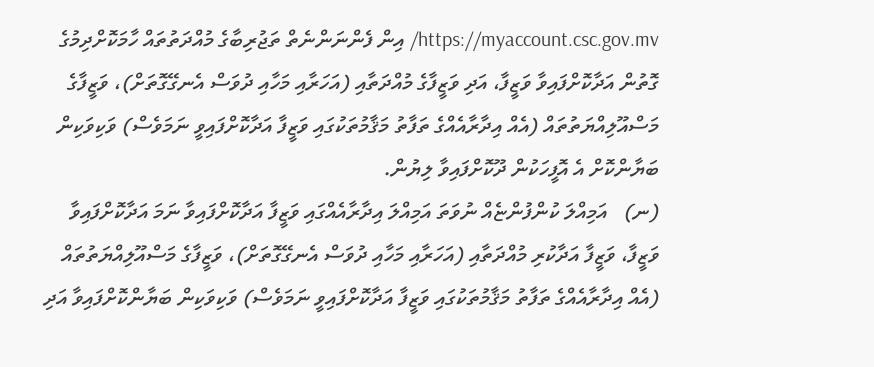https://myaccount.csc.gov.mv/ އިން ފެންނަންނެތް ތަޖުރިބާގެ މުއްދަތުތައް ހާމަކޮށްދިމުގެ ގޮތުން އަދާކޮށްފައިވާ ވަޒީފާ، އަދި ވަޒީފާގެ މުއްދަތާއި (އަހަރާއި މަހާއި ދުވަސް އެނގޭގޮތަށް)، ވަޒީފާގެ މަސްއޫލިއްޔަތުތައް (އެއް އިދާރާއެއްގެ ތަފާތު މަޤާމުތަކުގައި ވަޒީފާ އަދާކޮށްފައިވީ ނަމަވެސް) ވަކިވަކިން ބަޔާންކޮށް އެ އޮފީހަކުން ދޫކޮށްފައިވާ ލިޔުން.
(ނ)   އަމިއްލަ ކުންފުންޏެއް ނުވަތަ އަމިއްލަ އިދާރާއެއްގައި ވަޒީފާ އަދާކޮށްފައިވާ ނަމަ އަދާކޮށްފައިވާ ވަޒީފާ، ވަޒީފާ އަދާކުރި މުއްދަތާއި (އަހަރާއި މަހާއި ދުވަސް އެނގޭގޮތަށް)، ވަޒީފާގެ މަސްއޫލިއްޔަތުތައް (އެއް އިދާރާއެއްގެ ތަފާތު މަޤާމުތަކުގައި ވަޒީފާ އަދާކޮށްފައިވީ ނަމަވެސް) ވަކިވަކިން ބަޔާންކޮށްފައިވާ އަދި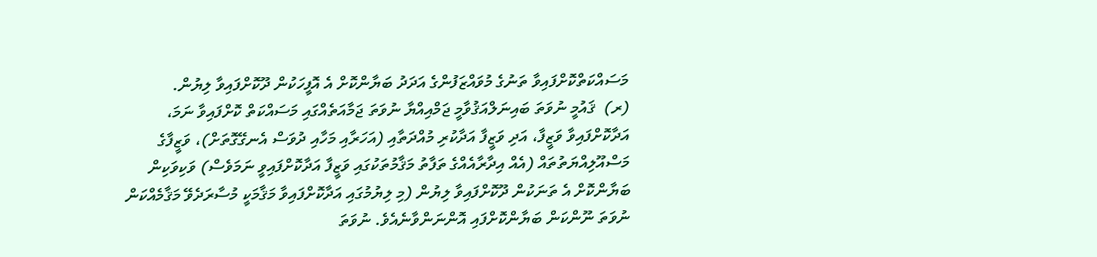މަސައްކަތްކޮށްފައިވާ ތަނުގެ މުވައްޒަފުންގެ އަދަދު ބަޔާންކޮށް އެ އޮފީހަކުން ދޫކޮށްފައިވާ ލިޔުން.
(ރ)  ޤައުމީ ނުވަތަ ބައިނަލްއަޤުވާމީ ޖަމްއިއްޔާ ނުވަތަ ޖަމާއަތެއްގައި މަސައްކަތް ކޮށްފައިވާ ނަމަ، އަދާކޮށްފައިވާ ވަޒީފާ، އަދި ވަޒީފާ އަދާކުރި މުއްދަތާއި (އަހަރާއި މަހާއި ދުވަސް އެނގޭގޮތަށް)، ވަޒީފާގެ މަސްއޫލިއްޔަތުތައް (އެއް އިދާރާއެއްގެ ތަފާތު މަޤާމުތަކުގައި ވަޒީފާ އަދާކޮށްފައިވީ ނަމަވެސް) ވަކިވަކިން ބަޔާންކޮށް އެ ތަނަކުން ދޫކޮށްފައިވާ ލިޔުން (މި ލިޔުމުގައި އަދާކޮށްފައިވާ މަޤާމަކީ މުސާރަދެވޭ މަޤާމެއްކަން ނުވަތަ ނޫންކަން ބަޔާންކޮށްފައި އޮންނަންވާނެއެވެ. ނުވަތަ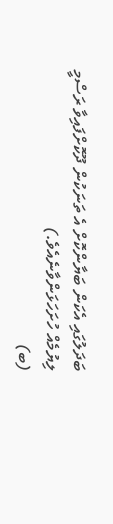ބަދަލުގައި އެކަން ބަޔާންކޮށް އެ ތަނަކުން ދޫކޮށްފައިވާ ރަސްމީ ލިޔުމެއް ހުށަހަޅަންވާނެއެވެ.)
(ބ)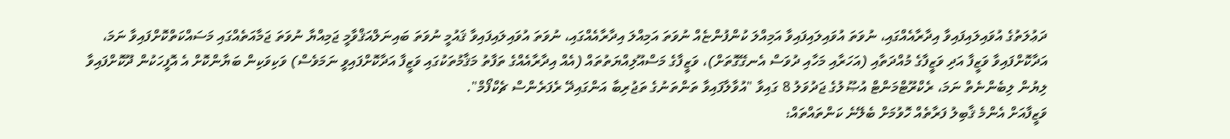ދަޢުލަތުގެ އުވައިލައިފައިވާ އިދާރާއެއްގައި، ނުވަތަ އުވައިލައިފައިވާ އަމިއްލަ ކުންފުންޏެއް ނުވަތަ އަމިއްލަ އިދާރާއެއްގައި، ނުވަތަ އުވައިލައިފައިވާ ޤައުމީ ނުވަތަ ބައިނަލްއަޤްވާމީ ޖަމިއްޔާ ނުވަތަ ޖަމާއަތެއްގައި މަސައްކަތްކޮށްފައިވާ ނަމަ، އަދާކޮށްފައިވާ ވަޒީފާ އަދި ވަޒީފާގެ މުއްދަތާއި (އަހަރާއި މަހާއި ދުވަސް އެނގޭގޮތަށް)، ވަޒީފާގެ މަސްއޫލިއްޔަތުތައް (އެއް އިދާރާއެއްގެ ތަފާތު މަޤާމުތަކުގައި ވަޒީފާ އަދާކޮށްފައިވީ ނަމަވެސް) ވަކިވަކިން ބަޔާންކޮށް އެ އޮފީހަކުން ދޫކޮށްފައިވާ ލިޔުން ލިބެންނެތް ނަމަ، ރެކްރޫޓްމަންޓް އުޞޫލުގެ ޖަދުވަލު 8 ގައިވާ "އުވާލާފައިވާ ތަންތަނުގެ ތަޖުރިބާ އަންގައިދޭ ރެފަރެންސް ޗެކްފޯމް".
ވަޒީފާއަށް އެންމެ ޤާބިލު ފަރާތެއް ހޮވުމަށް ބެލޭނެ ކަންތައްތައް: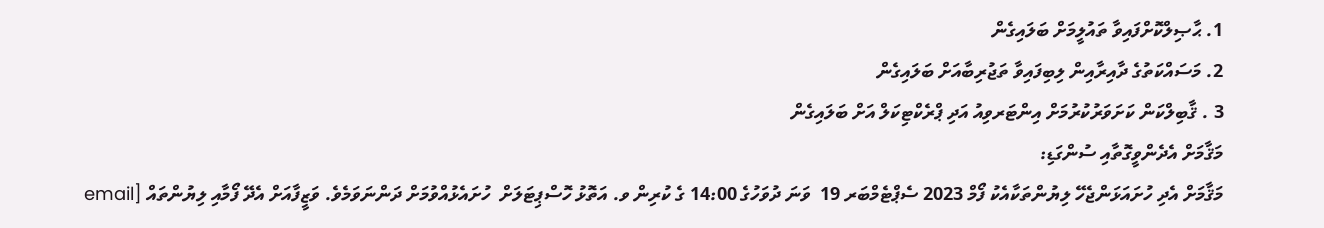1. ޙާޞިލްކޮށްފައިވާ ތައުލީމަށް ބަލައިގެން
2. މަސައްކަތުގެ ދާއިރާއިން ލިބިފައިވާ ތަޖުރިބާއަށް ބަލައިގެން
3 . ޤާބިލްކަން ކަށަވަރުކުރުމަށް އިންޓަރވިއު އަދި ޕްރެކްޓިކަލް އަށް ބަލައިގެން
މަޤާމަށް އެދެންވީގޮތާއި ސުންގަޑި:
މަޤާމަށް އެދި ހުށައަޅަންޖެހޭ ލިޔުންތަކާއެކު ފޯމް 2023 ސެޕްޓެމްބަރ 19  ވަނަ ދުވަހުގެ 14:00 ގެ ކުރިން ވ. އަތޮޅު ހޮސްޕިޓަލަށް  ހުށައެޅުއްވުމަށް ދަންނަވަމެވެ. ވަޒީފާއަށް އެދޭ ފޯމާއި ލިޔުންތައް [email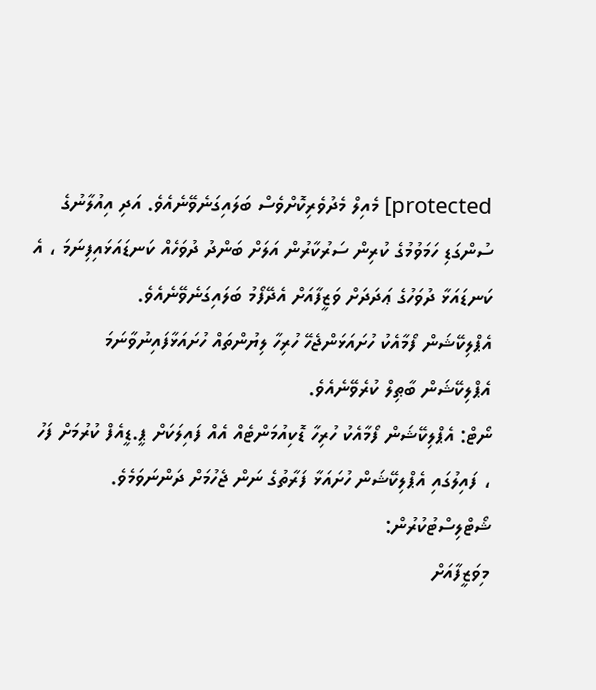protected] މެއިލް މެދުވެރިކޮށްވެސް ބަލައިގަނެވޭނެއެވެ. އަދި އިއުލާނުގެ ސުންގަޑި ހަމަވުމުގެ ކުރިން ސަރުކާރުން އަލަށް ބަންދު ދުވަހެއް ކަނޑައަޅައިފިނަމަ ، އެ ކަނޑައަޅާ ދުވަހުގެ ޢަދަދަށް ވަޒީފާއަށް އެދޭފޯމު ބަލައިގަނެވޭނެއެވެ.
އެޕްލިކޭޝަން ފޯމާއެކު ހުށައަޅަންޖެހޭ ހުރިހާ ލިޔުންތައް ހުށައަޅާފައިނުވާނަމަ އެޕްލިކޭޝަން ބާޠިލް ކުރެވޭނެއެވެ.
ނޯޓް: އެޕްލިކޭޝަން ފޯމާއެކު ހުރިހާ ޑޮކިއުމަންޓެއް އެއް ފައިލަކަށް ޕީ.ޑީއެފް ކުރުމަށް ފަހު ، ފައިލުގައި އެޕްލިކޭޝަން ހުށައަޅާ ފަރާތުގެ ނަން ޖެހުމަށް ދަންނަވަމެވެ.
ޝޯޓްލިސްޓުކުރުން:
މިވަޒީފާއަށް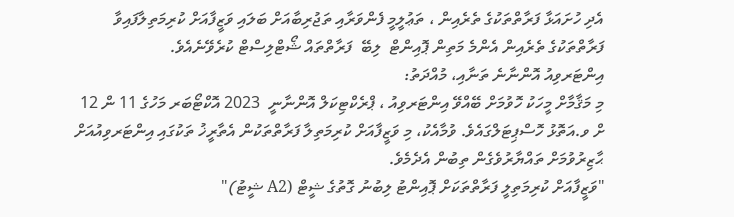އެދި ހުށައަޅާ ފަރާތްތަކުގެ ތެރެއިން ، ތަޢުލީމީ ފެންވަރާއި ތަޖުރިބާއަށް ބަލައި ވަޒީފާއަށް ކުރިމަތިލާފައިވާ ފަރާތްތަކުގެ ތެރެއިން އެންމެ މަތިން ޕޮއިންޓް  ލިބޭ  ފަރާތްތައް ޝޯޓްލިސްޓް ކުރެވޭނެއެވެ.
އިންޓަރވިއު އޮންނާނެ ތަނާއި، މުއްދަތު:
މި މަޤާމާށް މީހަކު ހޮވުމަށް ބޭއްވޭ އިންޓަރވިއު ، ޕްރެކްޓިކަލް އޮންނާނީ  2023 އޮކްޓޯބަރ މަހުގެ 11 ން 12 ށް ވ.އަތޮޅު ހޮސްޕިޓަލްގައެވެ. ވުމާއެކު، މި ވަޒީފާއަށް ކުރިމަތިލާ ފަރާތްތަކުން އެތާރީޚު ތަކުގައި އިންޓަރވިއުއަށް ޙާޒިރުވުމަށް ތައްޔާރުވެގެން ތިބުން އެދެމެވެ.
"ވަޒީފާއަށް ކުރިމަތިލީ ފަރާތްތަކަށް ޕޮއިންޓު ލިބުނު ގޮތުގެ ޝީޓް (A2 ޝީޓު)"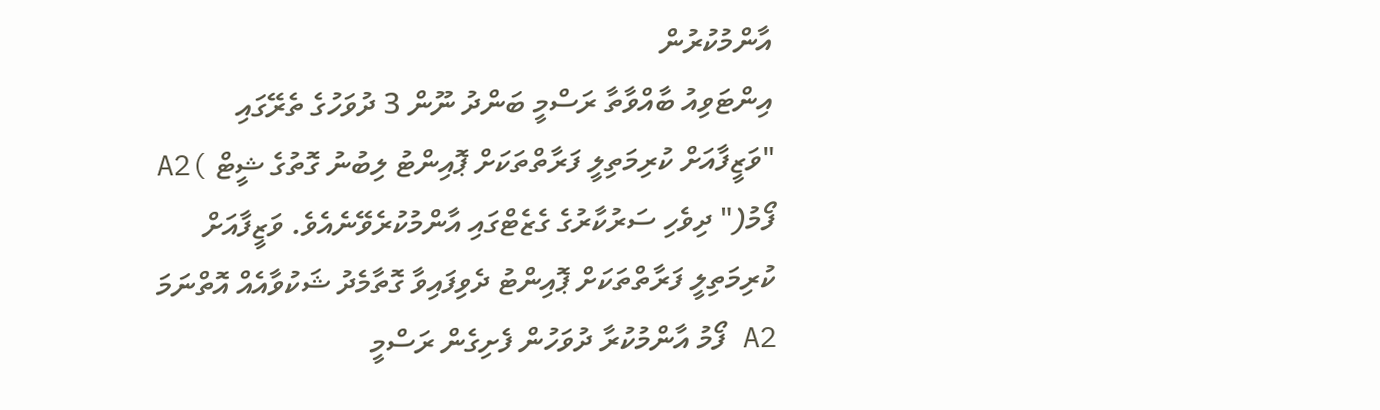އާންމުކުރުން
އިންޓަވިއު ބާއްވާތާ ރަސްމީ ބަންދު ނޫން 3 ދުވަހުގެ ތެރޭގައި "ވަޒީފާއަށް ކުރިމަތިލީ ފަރާތްތަކަށް ޕޮއިންޓު ލިބުނު ގޮތުގެ ޝީޓް )A2 ފޯމު(" ދިވެހި ސަރުކާރުގެ ގެޒެޓްގައި އާންމުކުރެވޭނެއެވެ. ވަޒީފާއަށް ކުރިމަތިލީ ފަރާތްތަކަށް ޕޮއިންޓު ދެވިފައިވާ ގޮތާމެދު ޝަކުވާއެއް އޮތްނަމަ A2 ފޯމު އާންމުކުރާ ދުވަހުން ފެށިގެން ރަސްމީ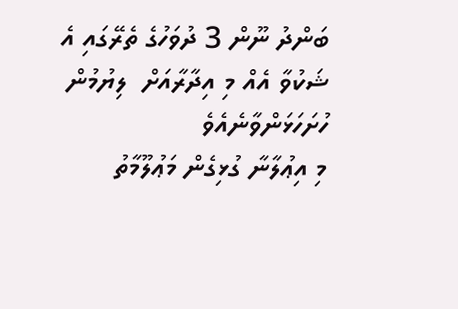ބަންދު ނޫން 3 ދުވަހުގެ ތެރޭގައި އެ ޝަކުވާ އެއް މި އިދާރާއަށް  ލިޔުމުން ހުށަހަޅަންވާނެއެވެ
މި އިޢުލާނާ ގުޅިގެން މަޢުލޫމާތު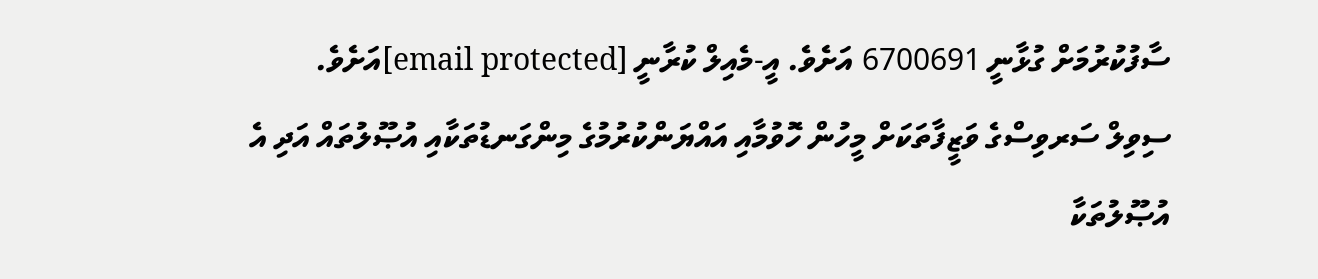ސާފުކުރުމަށް ގުޅާނީ 6700691 އަށެވެ. އީ-މެއިލް ކުރާނީ [email protected]އަށެވެ.
ސިވިލް ސަރވިސްގެ ވަޒީފާތަކަށް މީހުން ހޮވުމާއި އައްޔަންކުރުމުގެ މިންގަނޑުތަކާއި އުޞޫލުތައް އަދި އެ އުޞޫލުތަކާ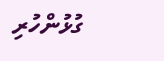ގުޅުންހުރި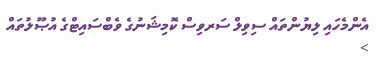އެންމެހައި ލިޔުންތައް ސިވިލް ސަރވިސް ކޮމިޝަނުގެ ވެބްސައިޓްގެ އުޞޫލުތައް >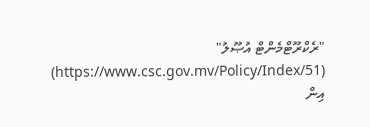"ރެކްރޫޓްމެންޓް އުޞޫލު" (https://www.csc.gov.mv/Policy/Index/51) އިން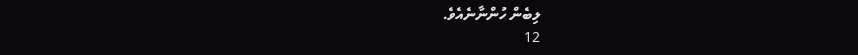ލިބެން ހުންނާނެއެވެ.
12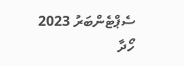ސެޕްޓެންބަރު 2023
ހޯދާ